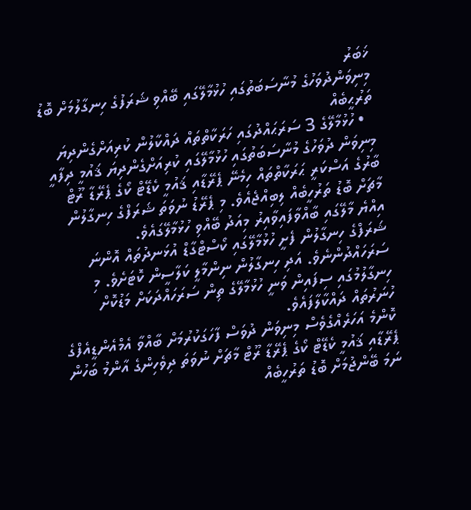ޚަބަރު
މިނިވަންދުވަހުގެ މުނާސަބަތުގައި ހުޅުމާލޭގައި ބޭއްވި ޝަރަފުގެ ހިނގާލުމަށް ބޮޑު ތަރުޙީބެއް
  • ހުޅުމާލޭގެ 3 ސަރަޙައްދުގައި ހަރަކާތްތައް ދައްކާލުން ކުރިއަށްގެންދިޔަ
މިނިވަން ދުވަހުގެ މުނާސަބަތުގައި ހުޅުމާލޭގައި ކުރިއަށްގެންދިޔަ ޤައުމީ ދިފާއީ ބާރުގެ އަސްކަރީ ޙަރަކާތްތައް ހިމެނޭ ޕެރޭޑާއި ޤައުމީ ކެޑޭޓް ކޯގެ ޕެރޭޑާ ރޫޓް މާޗަށް ބޮޑު ތަރުހީބެއް ލިބިއްޖެއެވެ. މި ޕެރޭޑު ނުވަތަ ޝަރަފްގެ ހިނގާލުން އިއްޔެ މާލޭގައި ބާއްވާފައިވާއިރު މިއަދު ބޭއްވި ހުޅުމާލޭގައެވެ.
ޝަރަފްގެ ހިނގާލުން ފެށީ ހުޅުމާލޭގައި ކޯސްޓްގާޑް އުޅަނދުތައް އޮންނަ ސަރަހައްދުންނެވެ. އަދި ހިނގާލުން ނިންމާލީ ކަލާސީން ކޮޓަށެވެ. މި ހިނގާލުމުގައި ސިފައިން ވަނީ ހުޅުމާލޭގެ ތިން ސަރަހައްދަކަށް މަޑުކޮށް ހުނަރުތައް ދައްކާލާފައެވެ.
ކޮންމެ އަހަރެއްގެވެސް މިނިވަން ދުވަސް ފާހަގަކުރުމަށް ބާއްވާ އެމްއެންޑީއެފްގެ ޕެރޭޑާއި ޤައުމީ ކެޑޭޓް ކޯގެ ޕެރޭޑާ ރޫޓް މާޗަށް ނުވަތަ ދިވެހިންގެ އާންމު ބަހުން ނަމަ ބޭންޖުމަށް ބޮޑު ތަރުހީބެއް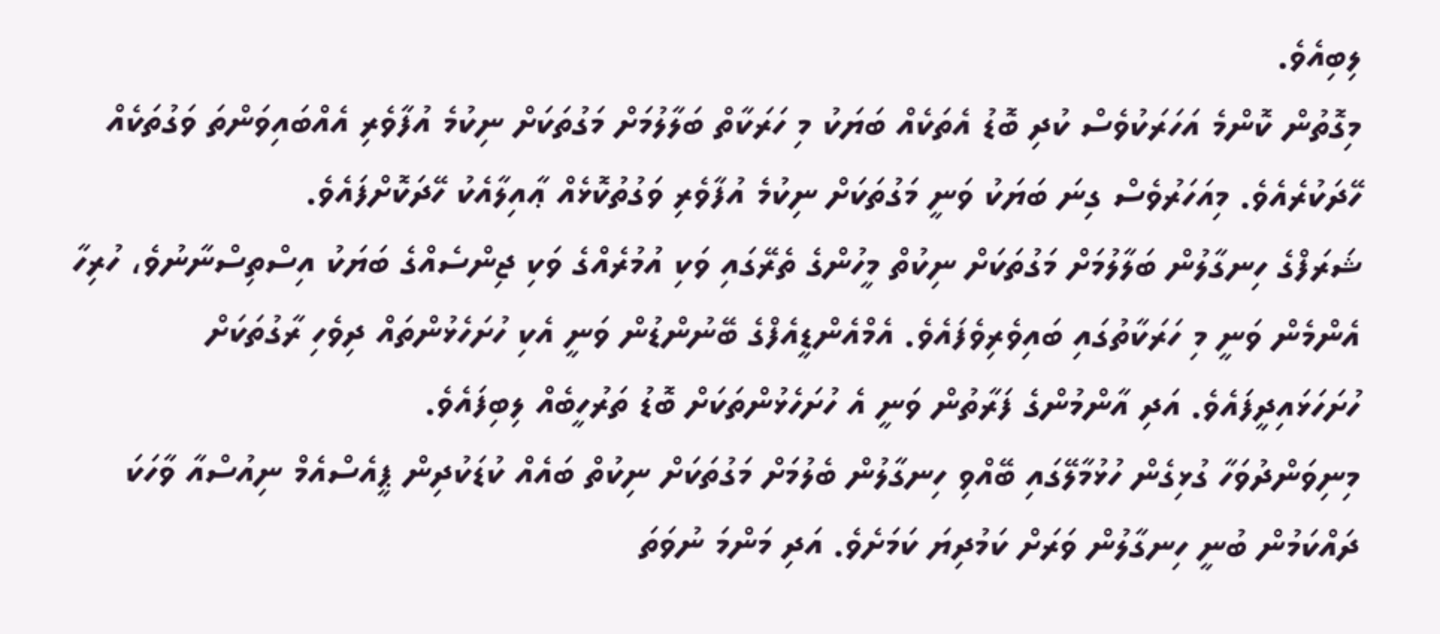ލިބިއެވެ.
މިގޮތުން ކޮންމެ އަހަރަކުވެސް ކުދި ބޮޑު އެތަކެއް ބަޔަކު މި ހަރަކާތް ބަލާލުމަށް މަގުތަކަށް ނިކުމެ އުފާވެރި އެއްބައިވަންތަ ވަގުތަކެއް ހޭދަކުރެއެވެ. މިއަހަރުވެސް ގިނަ ބަޔަކު ވަނީ މަގުތަކަށް ނިކުމެ އުފާވެރި ވަގުތުކޮޅެއް ޢާއިލާއެކު ހޭދަކޮށްފައެވެ.
ޝަރަފްގެ ހިނގާލުން ބަލާލުމަށް މަގުތަކަށް ނިކުތް މީހުންގެ ތެރޭގައި ވަކި އުމުރެއްގެ ވަކި ޖިންސެއްގެ ބަޔަކު އިސްތިސްނާނުވެ، ހުރިހާ އެންމެން ވަނީ މި ހަރަކާތުގައި ބައިވެރިވެފައެވެ. އެމްއެންޑީއެފްގެ ބޭނުންޑުން ވަނީ އެކި ހުށަހެޅުންތައް ދިވެހި ރާގުތަކަށް ހުށަހަޅައިދީފައެވެ. އަދި އާންމުންގެ ފަރާތުން ވަނީ އެ ހުށަހެޅުންތަކަށް ބޮޑު ތަރުހީބެއް ލިބިފައެވެ.
މިނިވަންދުވަހާ ގުޅިގެން ހުޅުމާލޭގައި ބޭއްވި ހިނގާލުން ބެލުމަށް މަގުތަކަށް ނިކުތް ބައެއް ކުޑަކުދިން ޕީއެސްއެމް ނިއުސްއާ ވާހަކަ ދައްކަމުން ބުނީ ހިނގާލުން ވަރަށް ކަމުދިޔަ ކަމަށެވެ. އަދި މަންމަ ނުވަތަ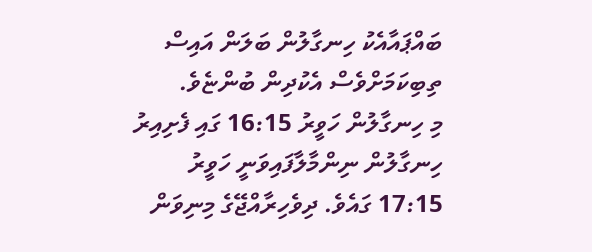ބައްޕައާއެކު ހިނގާލުން ބަލަން އައިސް ތިބިކަމަށްވެސް އެކުދިން ބުންޏެވެ.
މި ހިނގާލުން ހަވީރު 16:15 ގައި ފެށިއިރު ހިނގާލުން ނިންމާލާފައިވަނީ ހަވީރު 17:15 ގައެވެ. ދިވެހިރާއްޖޭގެ މިނިވަން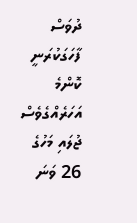ދުވަސް ފާހަގަކުރަނީ ކޮންމެ އަހަރެއްގެވެސް ޖުލައި މަހުގެ 26 ވަނަ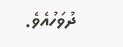ދުވަހުއެވެ.